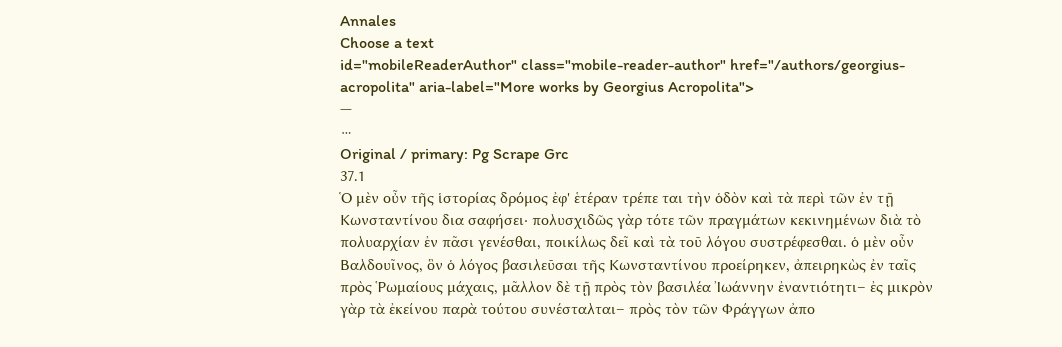Annales
Choose a text
id="mobileReaderAuthor" class="mobile-reader-author" href="/authors/georgius-acropolita" aria-label="More works by Georgius Acropolita">
—
⋯
Original / primary: Pg Scrape Grc
37.1
Ὁ μὲν οὖν τῆς ἱστορίας δρόμος ἐφ' ἑτέραν τρέπε ται τὴν ὁδὸν καὶ τὰ περὶ τῶν ἐν τῇ Κωνσταντίνου δια σαφήσει· πολυσχιδῶς γὰρ τότε τῶν πραγμάτων κεκινημένων διὰ τὸ πολυαρχίαν ἐν πᾶσι γενέσθαι, ποικίλως δεῖ καὶ τὰ τοῦ λόγου συστρέφεσθαι. ὁ μὲν οὖν Βαλδουῖνος, ὃν ὁ λόγος βασιλεῦσαι τῆς Κωνσταντίνου προείρηκεν, ἀπειρηκὼς ἐν ταῖς πρὸς Ῥωμαίους μάχαις, μᾶλλον δὲ τῇ πρὸς τὸν βασιλέα Ἰωάννην ἐναντιότητι– ἐς μικρὸν γὰρ τὰ ἐκείνου παρὰ τούτου συνέσταλται– πρὸς τὸν τῶν Φράγγων ἀπο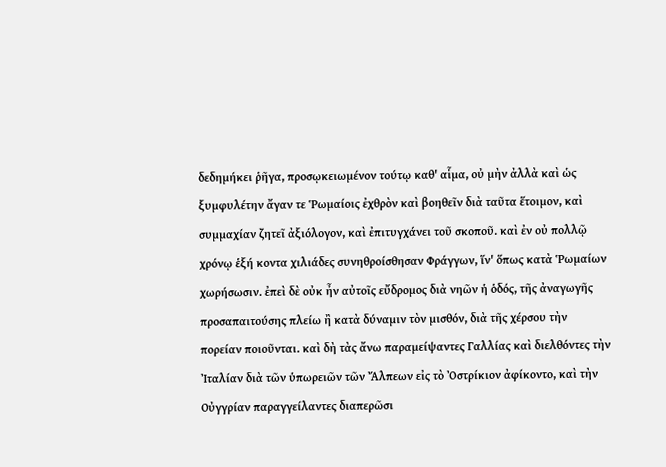δεδημήκει ῥῆγα, προσῳκειωμένον τούτῳ καθ' αἷμα, οὐ μὴν ἀλλὰ καὶ ὡς ξυμφυλέτην ἄγαν τε Ῥωμαίοις ἐχθρὸν καὶ βοηθεῖν διὰ ταῦτα ἕτοιμον, καὶ συμμαχίαν ζητεῖ ἀξιόλογον, καὶ ἐπιτυγχάνει τοῦ σκοποῦ. καὶ ἐν οὐ πολλῷ χρόνῳ ἑξή κοντα χιλιάδες συνηθροίσθησαν Φράγγων, ἵν' ὅπως κατὰ Ῥωμαίων χωρήσωσιν. ἐπεὶ δὲ οὐκ ἦν αὐτοῖς εὔδρομος διὰ νηῶν ἡ ὁδός, τῆς ἀναγωγῆς προσαπαιτούσης πλείω ἢ κατὰ δύναμιν τὸν μισθόν, διὰ τῆς χέρσου τὴν πορείαν ποιοῦνται. καὶ δὴ τὰς ἄνω παραμείψαντες Γαλλίας καὶ διελθόντες τὴν Ἰταλίαν διὰ τῶν ὑπωρειῶν τῶν Ἄλπεων εἰς τὸ Ὀστρίκιον ἀφίκοντο, καὶ τὴν Οὐγγρίαν παραγγείλαντες διαπερῶσι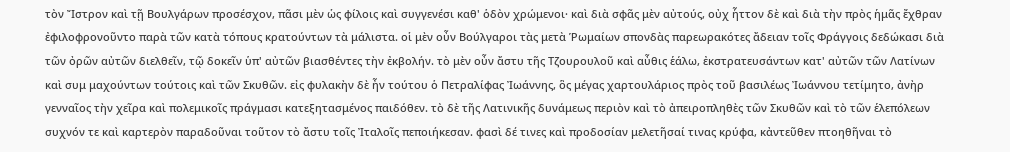τὸν Ἴστρον καὶ τῇ Βουλγάρων προσέσχον, πᾶσι μὲν ὡς φίλοις καὶ συγγενέσι καθ' ὁδὸν χρώμενοι· καὶ διὰ σφᾶς μὲν αὐτούς, οὐχ ἧττον δὲ καὶ διὰ τὴν πρὸς ἡμᾶς ἔχθραν ἐφιλοφρονοῦντο παρὰ τῶν κατὰ τόπους κρατούντων τὰ μάλιστα. οἱ μὲν οὖν Βούλγαροι τὰς μετὰ Ῥωμαίων σπονδὰς παρεωρακότες ἄδειαν τοῖς Φράγγοις δεδώκασι διὰ τῶν ὀρῶν αὐτῶν διελθεῖν, τῷ δοκεῖν ὑπ' αὐτῶν βιασθέντες τὴν ἐκβολήν. τὸ μὲν οὖν ἄστυ τῆς Τζουρουλοῦ καὶ αὖθις ἑάλω, ἐκστρατευσάντων κατ' αὐτῶν τῶν Λατίνων καὶ συμ μαχούντων τούτοις καὶ τῶν Σκυθῶν. εἰς φυλακὴν δὲ ἦν τούτου ὁ Πετραλίφας Ἰωάννης, ὃς μέγας χαρτουλάριος πρὸς τοῦ βασιλέως Ἰωάννου τετίμητο, ἀνὴρ γενναῖος τὴν χεῖρα καὶ πολεμικοῖς πράγμασι κατεξητασμένος παιδόθεν. τὸ δὲ τῆς Λατινικῆς δυνάμεως περιὸν καὶ τὸ ἀπειροπληθὲς τῶν Σκυθῶν καὶ τὸ τῶν ἑλεπόλεων συχνόν τε καὶ καρτερὸν παραδοῦναι τοῦτον τὸ ἄστυ τοῖς Ἰταλοῖς πεποιήκεσαν. φασὶ δέ τινες καὶ προδοσίαν μελετῆσαί τινας κρύφα, κἀντεῦθεν πτοηθῆναι τὸ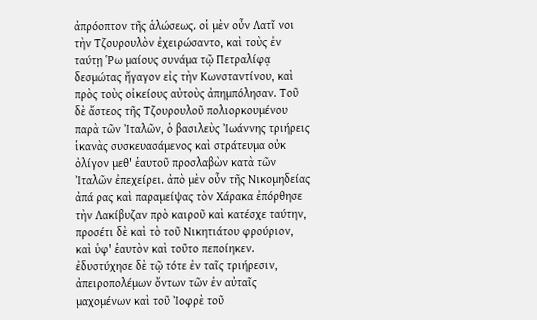ἀπρόοπτον τῆς ἁλώσεως. οἱ μὲν οὖν Λατῖ νοι τὴν Τζουρουλὸν ἐχειρώσαντο, καὶ τοὺς ἐν ταύτῃ Ῥω μαίους συνάμα τῷ Πετραλίφᾳ δεσμώτας ἤγαγον εἰς τὴν Κωνσταντίνου, καὶ πρὸς τοὺς οἰκείους αὐτοὺς ἀπημπόλησαν. Τοῦ δὲ ἄστεος τῆς Τζουρουλοῦ πολιορκουμένου παρὰ τῶν Ἰταλῶν, ὁ βασιλεὺς Ἰωάννης τριήρεις ἱκανὰς συσκευασάμενος καὶ στράτευμα οὐκ ὀλίγον μεθ' ἑαυτοῦ προσλαβὼν κατὰ τῶν Ἰταλῶν ἐπεχείρει. ἀπὸ μὲν οὖν τῆς Νικομηδείας ἀπά ρας καὶ παραμείψας τὸν Χάρακα ἐπόρθησε τὴν Λακίβυζαν πρὸ καιροῦ καὶ κατέσχε ταύτην, προσέτι δὲ καὶ τὸ τοῦ Νικητιάτου φρούριον, καὶ ὑφ' ἑαυτὸν καὶ τοῦτο πεποίηκεν. ἐδυστύχησε δὲ τῷ τότε ἐν ταῖς τριήρεσιν, ἀπειροπολέμων ὄντων τῶν ἐν αὐταῖς μαχομένων καὶ τοῦ Ἰοφρὲ τοῦ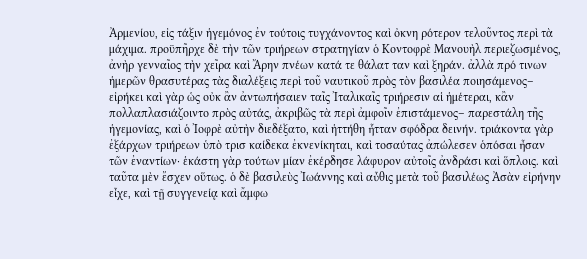Ἀρμενίου, εἰς τάξιν ἡγεμόνος ἐν τούτοις τυγχάνοντος καὶ ὀκνη ρότερον τελοῦντος περὶ τὰ μάχιμα. προϋπῆρχε δὲ τὴν τῶν τριήρεων στρατηγίαν ὁ Κοντοφρὲ Μανουὴλ περιεζωσμένος, ἀνὴρ γενναῖος τὴν χεῖρα καὶ Ἄρην πνέων κατά τε θάλατ ταν καὶ ξηράν. ἀλλὰ πρό τινων ἡμερῶν θρασυτέρας τὰς διαλέξεις περὶ τοῦ ναυτικοῦ πρὸς τὸν βασιλέα ποιησάμενος– εἰρήκει καὶ γὰρ ὡς οὐκ ἂν ἀντωπήσαιεν ταῖς Ἰταλικαῖς τριήρεσιν αἱ ἡμέτεραι, κἂν πολλαπλασιάζοιντο πρὸς αὐτάς, ἀκριβῶς τὰ περὶ ἀμφοῖν ἐπιστάμενος– παρεστάλη τῆς ἡγεμονίας, καὶ ὁ Ἰοφρὲ αὐτὴν διεδέξατο, καὶ ἡττήθη ἧτταν σφόδρα δεινήν. τριάκοντα γὰρ ἐξάρχων τριήρεων ὑπὸ τρισ καίδεκα ἐκνενίκηται, καὶ τοσαύτας ἀπώλεσεν ὁπόσαι ἦσαν τῶν ἐναντίων· ἑκάστη γὰρ τούτων μίαν ἐκέρδησε λάφυρον αὐτοῖς ἀνδράσι καὶ ὅπλοις. καὶ ταῦτα μὲν ἔσχεν οὕτως. ὁ δὲ βασιλεὺς Ἰωάννης καὶ αὖθις μετὰ τοῦ βασιλέως Ἀσὰν εἰρήνην εἶχε, καὶ τῇ συγγενείᾳ καὶ ἄμφω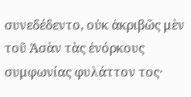συνεδέδεντο, οὐκ ἀκριβῶς μὲν τοῦ Ἀσὰν τὰς ἐνόρκους συμφωνίας φυλάττον τος·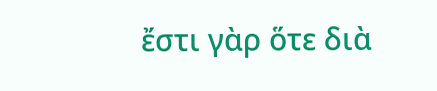ἔστι γὰρ ὅτε διὰ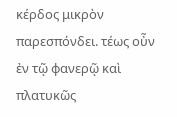κέρδος μικρὸν παρεσπόνδει. τέως οὖν ἐν τῷ φανερῷ καὶ πλατυκῶς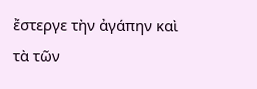ἔστεργε τὴν ἀγάπην καὶ τὰ τῶν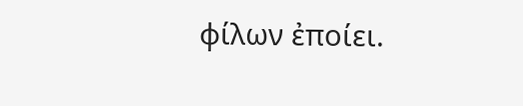φίλων ἐποίει.